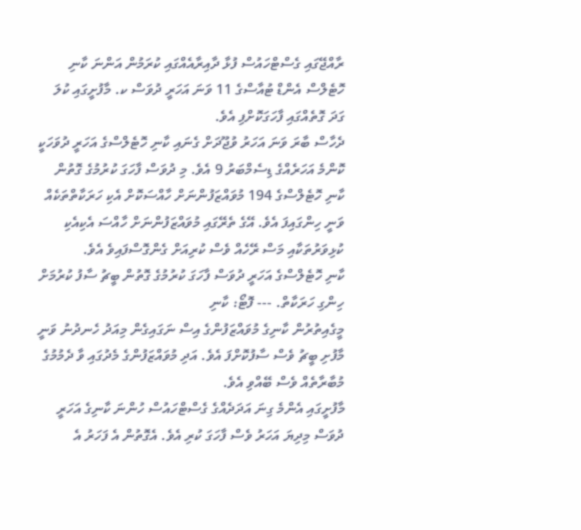ރާއްޖޭގައި ގެސްޓްހައުސް ފުޅާ ދާއިރާއެއްގައި ކުރަމުން އަންނަ ކާނި ހޮޓެލްސް އެންޑް ޓުއާސްގެ 11 ވަނަ އަހަރީ ދުވަސް ކ. މާފުށީގައި ކުލަ ގަދަ ގޮތެއްގައި ފާހަގަކޮށްފި އެވެ.
ދެހާސް ބާރަ ވަނަ އަހަރު ވުޖޫދަށް ގެނައި ކާނި ހޮޓެލްސްގެ އަހަރީ ދުވަހަކީ ކޮންމެ އަހަރެއްގެ ޑިސެމްބަރު 9 އެވެ. މި ދުވަސް ފާހަގަ ކުރުމުގެ ގޮތުން ކާނި ހޮޓެލްސްގެ 194 މުވައްޒަފުންނަށް ހާއްސަކޮށް އެކި ހަރަކާތްތަކެއް ވަނީ ހިންގައިފަ އެވެ. އޭގެ ތެރޭގައި މުވައްޒަފުންނަށް ހާއްސަ އެކިއެކި ކުޅިވަރުތަކާއި މަސް ރޭހެއް ވެސް ކުރިއަށް ގެންގޮސްފައިވެ އެވެ.
ކާނި ހޮޓެލްސްގެ އަހަރީ ދުވަސް ފާހަގަ ކުރުމުގެ ގޮތުން ބީޗު ސާފު ކުރުމަށް ހިންގި ހަރަކާތް. --- ފޮޓޯ: ކާނި
މީގެއިތުރުން ކާނިގެ މުވައްޒަފުންގެ އިސް ނަގައިގެން މިއަދު ހެނދުނު ވަނީ މާފުށި ބީޗު ވެސް ސާފުކޮށްފަ އެވެ. އަދި މުވައްޒަފުންގެ މެދުގައި ވާ ދެމުމުގެ މުބާރާތެއް ވެސް ބޭއްވި އެވެ.
މާފުށީގައި އެންމެ ގިނަ އަދަދެއްގެ ގެސްޓްހައުސް ހުންނަ ކާނިގެ އަހަރީ ދުވަސް މިދިޔަ އަހަރު ވެސް ފާހަގަ ކުރި އެވެ. އެގޮތުން އެ ފަހަރު އެ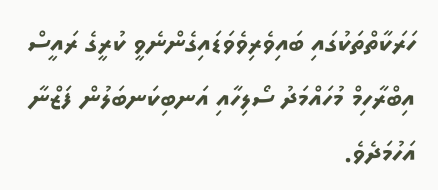ހަރަކާތްތަކުގައި ބައިވެރިވެވަޑައިގެންނެވީ ކުރީގެ ރައީސް އިބްރާހިމް މުހައްމަދު ސޯލިހާއި އަނބިކަނބަލުން ފަޒްނާ އަހުމަދެވެ.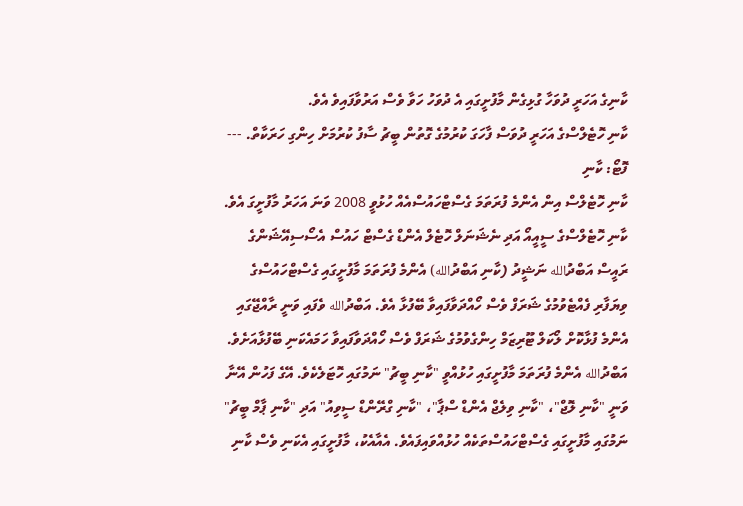ކާނިގެ އަހަރީ ދުވަހާ ގުޅިގެން މާފުށީގައި އެ ދުވަހު ހަވާ ވެސް އަރުވާފައިވެ އެވެ.
ކާނި ހޮޓެލްސްގެ އަހަރީ ދުވަސް ފާހަގަ ކުރުމުގެ ގޮތުން ބީޗު ސާފު ކުރުމަށް ހިންގި ހަރަކާތް. --- ފޮޓޯ: ކާނި
ކާނި ހޮޓެލްސް އިން އެންމެ ފުރަތަމަ ގެސްޓްހައުސްއެއް ހުޅުވީ 2008 ވަނަ އަހަރު މާފުށީގަ އެވެ. ކާނި ހޮޓެލްސްގެ ސީއީއޯ އަދި ނެޝަނަލް ހޮޓެލް އެންޑް ގެސްޓް ހައުސް އެސޯސިއޭޝަންގެ ރައީސް އަބްދުالله ނަޝީދު (ކާނި އަބްދުالله) އެންމެ ފުރަތަމަ މާފުށީގައި ގެސްޓްހައުސްގެ ވިޔަފާރި ފެއްޓެވުމުގެ ޝަރަފް ވެސް ހޯއްދަވާފައިވާ ބޭފުޅާ އެވެ. އަބްދުالله ވެފައި ވަނީ ރާއްޖޭގައި އެންމެ ފުޅާކޮށް ލޯކަލް ޓޫރިޒަމް ހިންގެވުމުގެ ޝަރަފް ވެސް ހޯއްދަވާފައިވާ ހަމައެކަނި ބޭފުޅާއަށެވެ.
އަބްދުالله އެންމެ ފުރަތަމަ މާފުށީގައި ހުޅުއްވީ "ކާނި ބީޗު" ނަމުގައި ހޮޓަލެކެވެ. އޭގެ ފަހުން އޭނާ ވަނީ "ކާނި ލޮޖް"، "ކާނި ވިލެޖް އެންޑް ސްޕާ"، "ކާނި ގްރޭންޑް ސީވިއު" އަދި "ކާނި ޕާމް ބީޗު" ނަމުގައި މާފުށީގައި ގެސްޓްހައުސްތަކެއް ހުޅުއްވައިފައެވެ. އެއާއެކު، މާފުށީގައި އެކަނި ވެސް ކާނި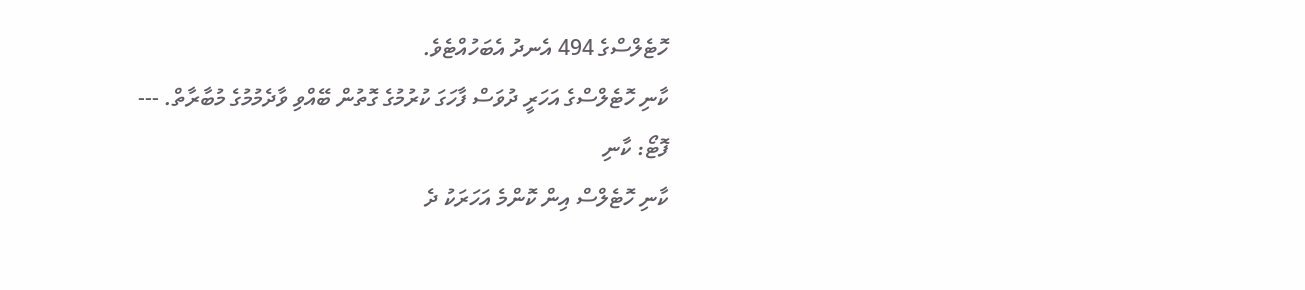ހޮޓެލްސްގެ 494 އެނދު އެބަހުއްޓެވެ.
ކާނި ހޮޓެލްސްގެ އަހަރީ ދުވަސް ފާހަގަ ކުރުމުގެ ގޮތުން ބޭއްވި ވާދެމުމުގެ މުބާރާތް. --- ފޮޓޯ: ކާނި
ކާނި ހޮޓެލްސް އިން ކޮންމެ އަހަރަކު ދެ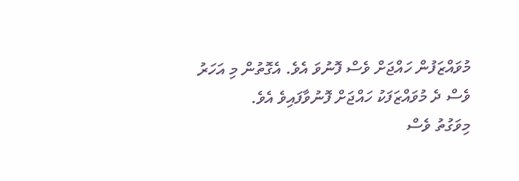މުވައްޒަފުން ހައްޖަށް ވެސް ފޮނުވަ އެވެ. އެގޮތުން މި އަހަރު ވެސް ދެ މުވައްޒަފަކު ހައްޖަށް ފޮނުވާފައިވެ އެވެ.
މިވަގުތު ވެސް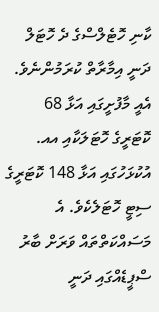ކާނި ހޮޓެލްސްގެ ދެ ހޮޓަލް ދަނީ އިމާރާތް ކުރަމުންނެވެ. އެއީ މާފުށީގައި އަޅާ 68 ކޮޓަރީގެ ހޮޓަލަކާއި އއ. އުކުޅަހުގައި އަޅާ 148 ކޮޓަރީގެ ސިޓީ ހޮޓަލެކެވެ. އެ މަސައްކަތްތައް ވަރަށް ބާރު ސްޕީޑެއްގައި ދަނީ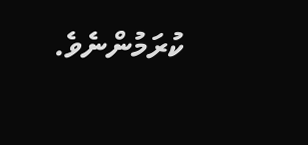ކުރަމުންނެވެ.